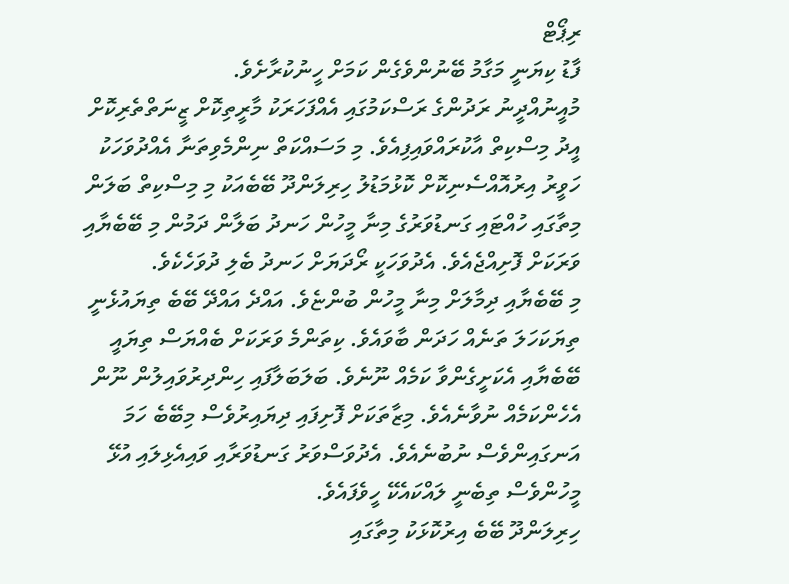ރިޕޯޓް
ފާޑު ކިޔަނީ މަގާމު ބޭނުންވެގެން ކަމަށް ހީނުކުރާށެވެ.
މުއީނުއްދީނު ރަދުންގެ ރަސްކަމުގައި އެއްފަހަރަކު މާރީތިކޮށް ޒީނަތްތެރިކޮށް އީދު މިސްކިތް އާކުރައްވައިފިއެވެ. މި މަސައްކަތް ނިންމެވިތަނާ އެއްދުވަހަކު ހަވީރު އިރުއޮއްސެނިކޮށް ކޮޅުމަޑުލު ހިރިލަންދޫ ބޭބެއަކު މި މިސްކިތް ބަލަން މިތާގައި ހުއްޓައި ގަނޑުވަރުގެ މިނާ މީހުން ހަނދު ބަލާން ދަމުން މި ބޭބެޔާއި ވަރަކަށް ފޮށިއްޖެއެވެ. އެދުވަހަކީ ރޯދަޔަށް ހަނދު ބެލި ދުވަހެކެވެ.
މި ބޭބެޔާއި ދިމާލަށް މިނާ މީހުން ބުންޏެވެ. އައްދެ އައްދޭ ބޭބެ ތިޔައުޅެނީ ތިޔަކަހަލަ ތަނެއް ހަދަން ބާވައެވެ. ކިތަންމެ ވަރަކަށް ބެއްޔަސް ތިޔައީ ބޭބެޔާއި އެކަށީގެންވާ ކަމެއް ނޫނެވެ. ބަލަބަލާފައި ހިންދިރުވައިލުން ނޫން އެހެންކަމެއް ނުވާނެއެވެ. މިޒާތަކަށް ފޮށިފައި ދިޔައިރުވެސް މިބޭބެ ހަމަ އަނގައިންވެސް ނުބުނެއެވެ. އެދުވަސްވަރު ގަނޑުވަރާއި ވައިއެޅިލައި އުޅޭ މީހުންވެސް ތިބެނީ ލައްކައެކޭ ހީވެފައެވެ.
ހިރިލަންދޫ ބޭބެ އިރުކޮޅަކު މިތާގައި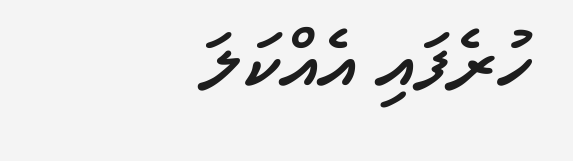ހުރެފައި އެއްކަލަ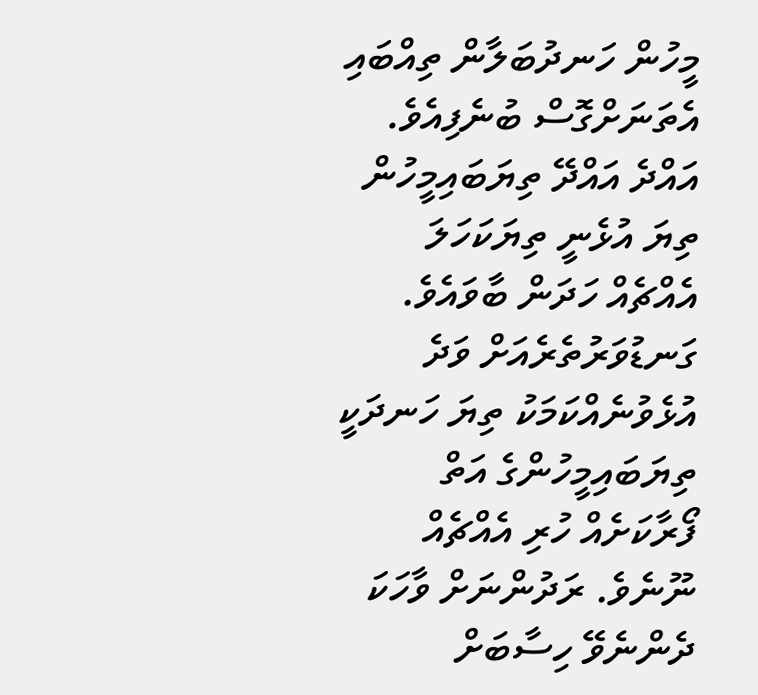މީހުން ހަނދުބަލާން ތިއްބައި އެތަނަށްގޮސް ބުނެފިއެވެ. އައްދެ އައްދޭ ތިޔަބައިމީހުން ތިޔަ އުޅެނީ ތިޔަކަހަލަ އެއްޗެއް ހަދަން ބާވައެވެ. ގަނޑުވަރުތެރެއަށް ވަދެ އުޅެވުނެއްކަމަކު ތިޔަ ހަނދަކީ ތިޔަބައިމީހުންގެ އަތް ފޯރާކަށެއް ހުރި އެއްޗެއް ނޫނެވެ. ރަދުންނަށް ވާހަކަ ދެންނެވޭ ހިސާބަށް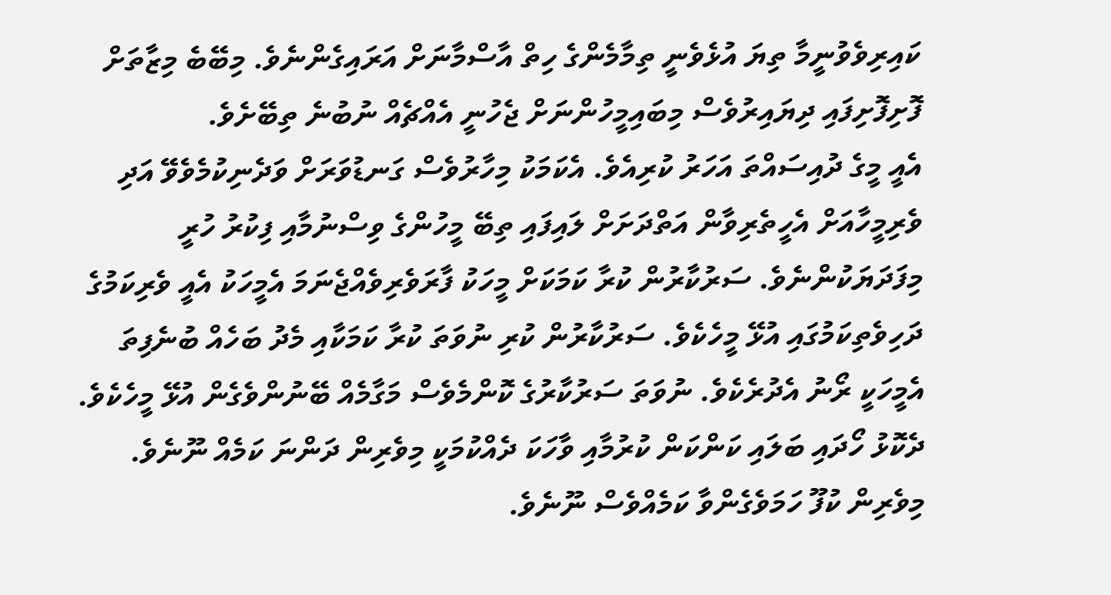ކައިރިވެވުނީމާ ތިޔަ އުޅެވެނީ ތިމާމެންގެ ހިތް އާސްމާނަށް އަރައިގެންނެވެ. މިބޭބެ މިޒާތަށް ފޮށިފޮށިފައި ދިޔައިރުވެސް މިބައިމީހުންނަށް ޖެހުނީ އެއްޗެއް ނުބުނެ ތިބޭށެވެ.
އެއީ މީގެ ދުއިސައްތަ އަހަރު ކުރިއެވެ. އެކަމަކު މިހާރުވެސް ގަނޑުވަރަށް ވަދެނިކުމެވެވޭ އަދި ވެރިމީހާއަށް އެހީތެރިވާން އަތްދަށަށް ލައިފައި ތިބޭ މީހުންގެ ވިސްނުމާއި ފިކުރު ހުރީ މިފަދަޔަކުންނެވެ. ސަރުކާރުން ކުރާ ކަމަކަށް މީހަކު ފާރަވެރިވެއްޖެނަމަ އެމީހަކު އެއީ ވެރިކަމުގެ ދަހިވެތިކަމުގައި އުޅޭ މީހެކެވެ. ސަރުކާރުން ކުރި ނުވަތަ ކުރާ ކަމަކާއި މެދު ބަހެއް ބުނެފިތަ އެމީހަކީ ރޯނު އެދުރެކެވެ. ނުވަތަ ސަރުކާރުގެ ކޮންމެވެސް މަގާމެއް ބޭނުންވެގެން އުޅޭ މީހެކެވެ. ދެކޮޅު ހޯދައި ބަލައި ކަންކަން ކުރުމާއި ވާހަކަ ދެއްކުމަކީ މިވެރިން ދަންނަ ކަމެއް ނޫނެވެ. މިވެރިން ކުފޫ ހަމަވެގެންވާ ކަމެއްވެސް ނޫނެވެ.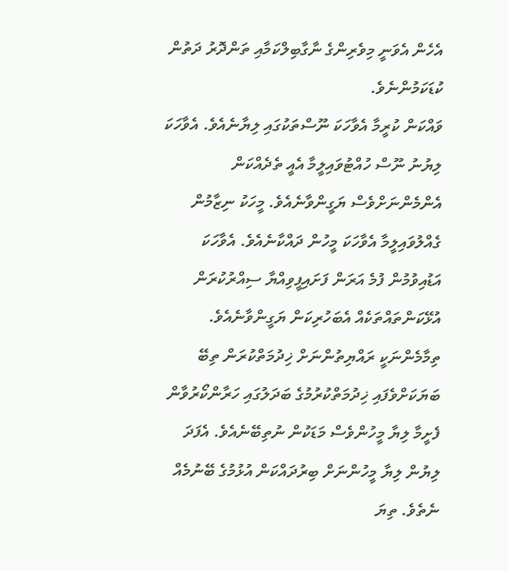އެހެން އެވަނީ މިވެރިންގެ ނާގާބިލްކަމާއި ތަންދޮރު ދަތުން ކުޑަކަމުންނެވެ.
ވައްކަން ކުރީމާ އެވާހަކަ ނޫސްތަކުގައި ލިޔާނެއެވެ. އެވާހަކަ ލިޔުނު ނޫސް ހުއްޓުވައިލީމާ އެއީ ތެދެއްކަން އެންމެންނަށްވެސް ޔަގީންވާނެއެވެ. މީހަކު ނިޒާމުން ގެއްލުވައިލީމާ އެވާހަކަ މީހުން ދައްކާނެއެވެ. އެވާހަކަ އަޑުއިވުމުން ފުމެ އަރަން ފަށައިފީވިއްޔާ ސިއްރުކުރަން އުޅޭކަންތައްތަކެއް އެބަހުރިކަން ޔަގީންވާނެއެވެ. ތިމާމެންނަކީ ރައްޔިތުންނަށް ޚިދުމަތްކުރަން ތިބޭ ބަޔަކަށްވެފައި ޚިދުމަތްކުރުމުގެ ބަދަލުގައި ހަރާންކޯރުވާން ފެށީމާ ލިޔާ މީހުންވެސް މަޑަކުން ނުތިބޭނެއެވެ. އެފަދަ ލިޔުން ލިޔާ މީހުންނަށް ބިރުދައްކަން އުޅުމުގެ ބޭނުމެއް ނެތެވެ. ތިޔަ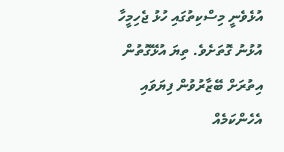އުޅެވެނީ މިސްކިތުގައި ހުޅު ޖެހިމީހާ އުޅުނު ގޮތަށެވެ. ތިޔަ އުޅޭގޮތުން އިތުރަށް ބޭޒާރުވުން ފިޔަވައި އެހެންކަމެއް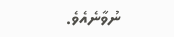ނުވާނެއެވެ.